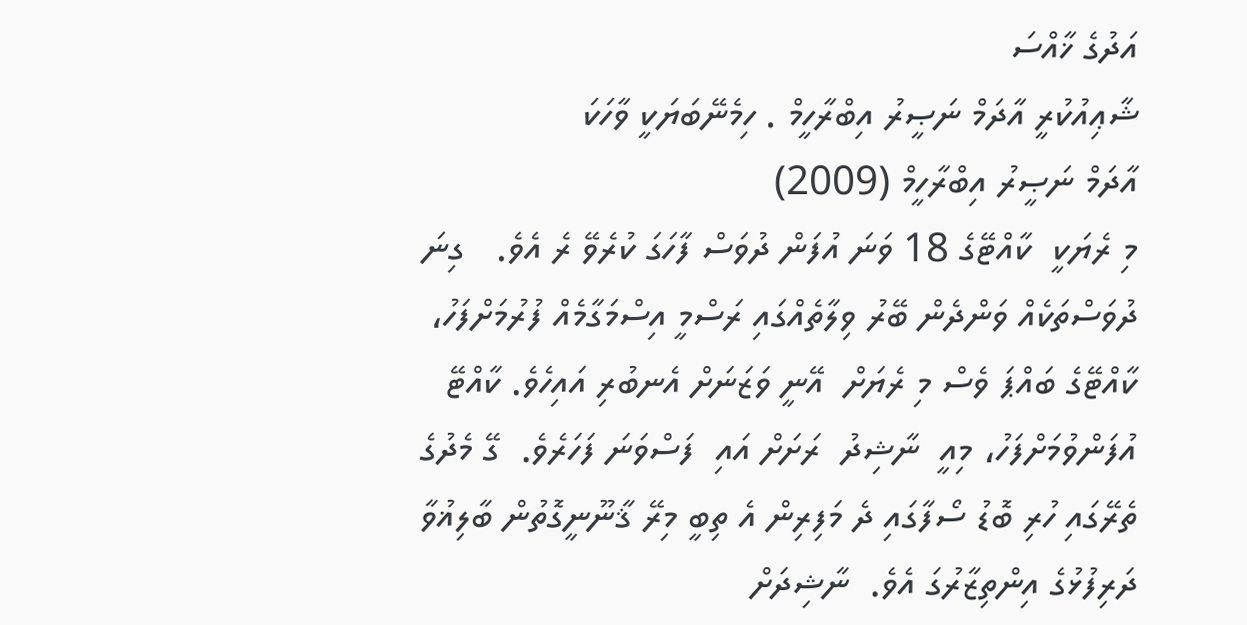އަދުގެ ޚާއްސަ
ޝާޢިއުކުރީ އާދަމް ނަޞީރު އިބްރާހީމް . ހިމެނޭބަޔަކީ ވާހަކަ
އާދަމް ނަޞީރު އިބްރާހީމް (2009)
މި ރެޔަކީ  ކާއްޓޭގެ 18 ވަނަ އުފަން ދުވަސް ފާހަގަ ކުރެވޭ ރެ އެވެ.   ގިނަ ދުވަސްތަކެއް ވަންދެން ބޭރު ވިލާތެއްގައި ރަސްމީ އިސްމަގާމެއް ފުރުމަށްފަހު، ކާއްޓޭގެ ބައްޕަ ވެސް މި ރެޔަށް  އޭނީ ވަޒަނަށް އެނބުރި އައިހެވެ. ކާއްޓޭ އުފަންވުމަށްފަހު، މިއީ  ނާޝިދު  ރަށަށް އައި  ފަސްވަނަ ފަހަރެވެ.  ގޭ މެދުގެ ތެރޭގައި ހުރި ބޮޑު ސޯފާގައި ދެ މަފިރިން އެ ތިބީ މިރޭ ޤާނޫނީގޮތުން ބާލިޣުވާ ދަރިފުޅުގެ އިންތިޒާރުގަ އެވެ.  ނާޝިދަށް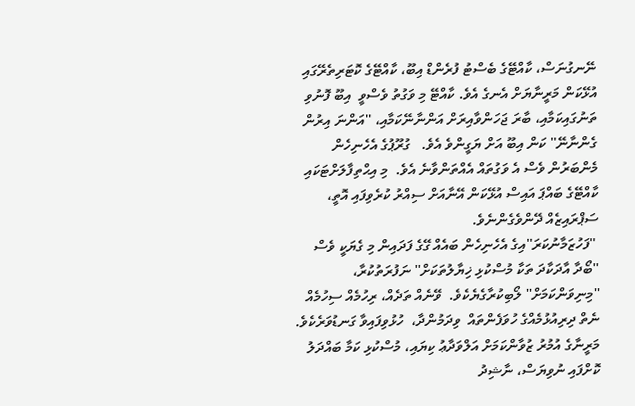ނޭނގުނަސް، ކާއްޓޭގެ ބެސްޓު ފުރެންޑް އިބޫ، ކާއްޓޭގެ ކޮޓަރިތެރޭގައި އުޅޭކަން މަރީނާޔަށް އެނގެ އެވެ. ކާއްޓޭ މި ވަގުތު ވެސްވީ  އިބޫ ފޮނުވި ތަނުގައިކަމާއި، ބާރަ ޖަހަންވާއިރަށް އަންނާނޭކަމާއި، ''އަންނަ އިރުން ގެންނާނޭ'' ކަން އިބޫ އަށް ޔަގީންވެ އެވެ.   ގުރޫޕުގެ އެހެނިހެން މެންބަރުން ވެސް އެ ވަގުތައް އެއްތަންވާނެ އެވެ.  މި އިޙްތިފާލަށްޓަކައި ކާއްޓޭގެ ބައްޕަ އައިސް އުޅޭކަން އޭނާއަށް ސިއްރު ކުރެވިފައި އޮތީ، ސަޕްރައިޒެއް ދޭންވެގެންނެވެ.
 ''ފަހުޒަމާނުކަރަ''އިގެ އެހެނިހެން ބައެއް ގޭގެ ފަދައިން މި ގެޔަކީ ވެސް ''ބޯދާ އާދަކާދަ ތަކާ މުސްކުޅި ޚިޔާލުތަކަށް'' ނަފުރަތުކުރާ، ''މިނިވަންކަމަށް'' ލޯބިކުރާގެޔެކެވެ.  ވޭނެއް ތަދެއް، ރިހުމެއް ސިހުމެއް ނެތް ދިރިއުޅުމެއްގެ ހުވަފެންތައް  ވިދަމުންދާ،  ހުޅުވިފައިވާ ގަނޑުވަރެކެވެ.
މަރީނާގެ އުމުރު ޒުވާންކަމަށް އަލްވަދާޢު ކިޔައި، މުސްކުޅި ކަމާ ބައްދަލު ކޮށްފައި ނުވިޔަސް، ނާޝިދު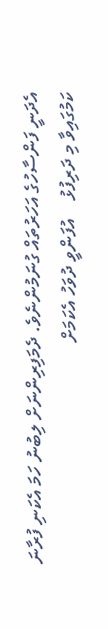އެދަނީ ފަންސާހުގެ އަހަރުތައް ގުނަމުންނެވެ. ދެމަފިރިންނަށް ލިބުނު ހަމަ އެކަނި ފުރާނަ ކަމުގައިވާ މި ދަރިފުޅު    އުފަންވީ ދުވަހު އެކަމަށް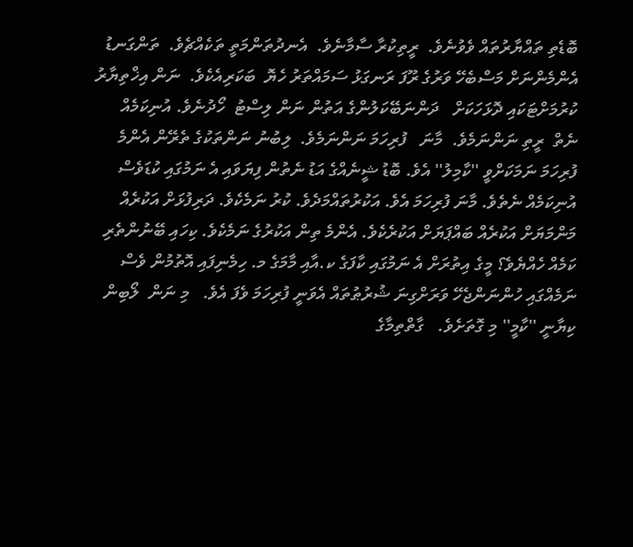ބޮޑެތި ތައްޔާރުތައް ވެވުނެވެ.  ރީތިކުރާ ސާމާނެވެ.  އެނދުތަންމަތީ ތަކެއްޗެވެ.  ތަންގަނޑު އެންމެންނަށް މަސްބެހޭ ވަރުގެ ރޫފަ ރަނގަޅު ސަމައްތަރު ހެޔޮ  ބަކަރިއެކެވެ.  ނަން އިޚްތިޔާރު ކުރުމަށްޓަކައި ދޮޅަހަކަށް   ދަންނަބޭކަލުންގެ އަތުން ނަން ލިސްޓު  ހޯދުނެވެ. އުނިކަމެއް ނެތް  ރީތި ނަންނަމެވެ.  މާނަ   ފުރިހަމަ ނަންނަމެވެ.  ލިބުނު ނަންތަކުގެ ތެރޭން އެންމެ ފުރިހަމަ ނަމަކަށްވީ ''ކާމިލު'' އެވެ. ބޮޑު ޝީނެއްގެ އަޑު ނެތުން ފިޔަވައި އެ ނަމުގައި ކުޑަވެސް އުނިކަމެއް ނެތެވެ. މާނަ ފުރިހަމަ އެވެ. އަކުރުތައްމަދެވެ. ކުރު ނަމެކެވެ. ދަރިފުޅަށް އަކުރެއް މަންމަޔަށް އަކުރެއް ބައްޕަޔަށް އަކުރެކެވެ. އެންމެ ތިން އަކުރުގެ ނަމެކެވެ. ކިހައި ބޭނުންތެރި ކަމެއް ހެއްޔެވެ؟ މީގެ އިތުރަށް އެ ނަމުގައި ކާފަގެ ކ.އާއި މާމަގެ މ. ހިމެނިފައި އޮތުމުން ވެސް ނަމެއްގައި ހުންނަންޖެހޭ ވަރަށްގިނަ ޝުރުޠުތައް އެވަނީ ފުރިހަމަ ވެފަ އެވެ.   މި ނަން  ލޯބިން ކިޔާނީ ''ކާމީ'' މި ގޮތަށެވެ.   ގާތްތިމާގެ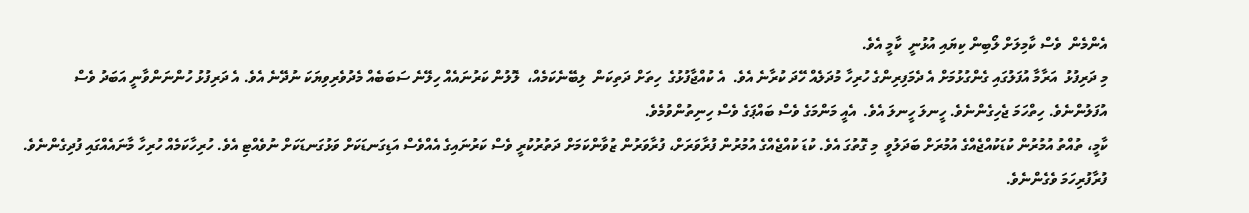އެންމެން  ވެސް ކާމިލަށް ލޯބިން ކިޔައި އުޅުނީ  ކާމީ އެވެ.
މި ދަރިފުޅު  އަރާމާ އުފަލުގައި ގެންގުޅުމަށް އެ ދެމަފިރިންގެ ހުރިހާ މުދަލެއް ހޭދަ ކުރާނެ އެވެ.  އެ ކުއްޖާފުޅުގެ  ހިތަށް ދަތިކަން  ލިބޭނެކަމެއް،  ލޮލުން ކަރުނައެއް ހިލޭނެ ސަބަބެއް މެދުވެރިވިޔަކަ ނުދޭނެ އެވެ. އެ ދަރިފުޅު ހުންނަންވާނީ އަބަދު ވެސް އުފަލުންނެވެ. ހިތްހަމަ ޖެހިގެންނެވެ. ހީނލަ ހީނލަ އެވެ.  އެއީ މަންމަގެ ވެސް ބައްޕަގެ ވެސް ހިނިތުންވުމެވެ.
ކާމީ، ތުއްތު އުމުރުން ކުޑަކުއްޖެއްގެ އުމުރަށް ބަދަލުވީ  މި ގޮތުގަ އެވެ. ކުޑަ ކުއްޖެއްގެ އުމުރުން ފުރާވަރަށް، ފުރާވަރުން ޒުވާންކަމަށް ދަތުރުކުރީ ވެސް ކަރުނައިގެ އެއްވެސް އަޑިގަނޑަކަށް ވަޅުގަނޑަކަށް ނުވެއްޓި އެވެ. ހުރިހާކަމެއް ހުރިހާ މާނައެއްގައި ފުދިގެންނެވެ. ފުރާފުރިހަމަ ވެގެންނެވެ.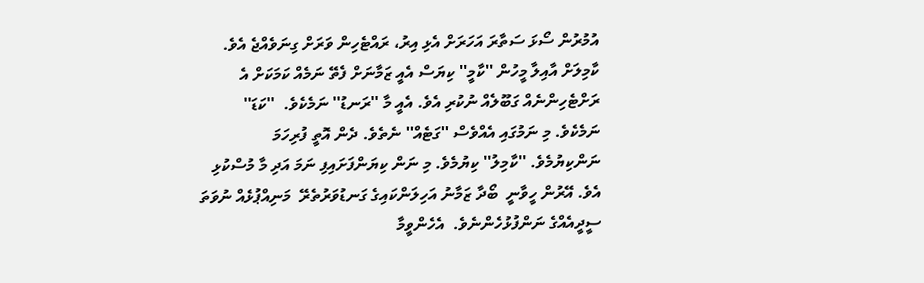އުމުރުން ސޯޅަ ސަތާރަ އަހަރަށް އެޅި އިރު، ރައްޓެހިން ވަރަށް ގިނަވެއްޖެ އެވެ. ކާމިލަށް އާއިލާ މީހުން ''ކާމީ'' ކިޔަސް އެއީ ޒަމާނަށް ފެތޭ ނަމެއް ކަމަކަށް އެ ރަށްޓެހިންނެއް ގަބޫލެއް ނުކުރި އެވެ. އެއީ މާ ''ރަނޑު'' ނަމެކެވެ.  ''ކަޑަ'' ނަމެކެވެ. މި ނަމުގައި އެއްވެސް ''ގަޓެއް'' ނެތެވެ. ދެން އޮތީ ފުރިހަމަ ނަންކިޔުމެވެ. ''ކާމިލު'' ކިޔުމެވެ. މި ނަން ކިޔަންފަށައިފި ނަމަ އަދި މާ މުސްކުޅި އެވެ. އޭރުން ހީވާނީ  ބޯދާ ޒަމާނު އަހިލަންކައިގެ ގަނޑުވަރުތެރޭ  މަނިއްޕުޅެއް ނުވަތަ  ސީދީއެއްގެ ނަންފުޅުހެންނެވެ.  އެހެންވީމާ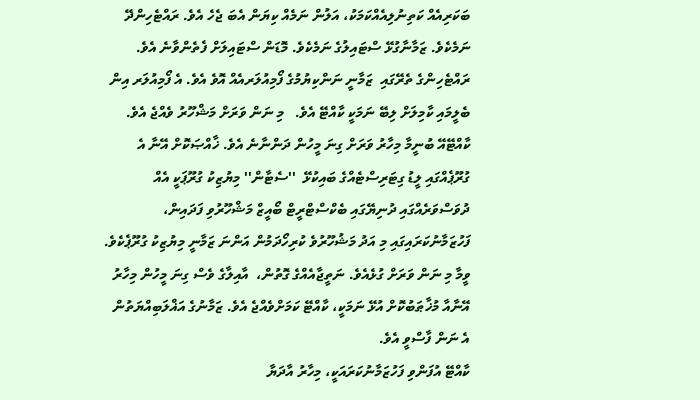ބަކަރިއެއް ކަތިނުލިއެއްކަމަކު، އަލުން ނަމެއް ކިޔަން އެބަ ޖެހެ އެވެ. ރައްޓެހިންދޭ ނަމެކެވެ. ޒަމާނާގުޅޭ ސްޓައިލުގެ ނަމެކެވެ. މޮޑަން ސްޓައިލަށް ފެތެންވާނެ އެވެ. ރައްޓެހިންގެ ތެރޭގައި  ޒަމާނީ ނަންކިޔުމުގެ ފޯމިއުލަރއެއް އޮވެ އެވެ. އެ ފޯމިއުލަރ އިން ބެލީމައި ކާމިލަށް ލިބޭ ނަމަކީ ކާއްޓޭ އެވެ.   މި ނަން ވަރަށް މަޝްހޫރު ވެއްޖެ އެވެ.  ކާއްޓޭއޭ ބުނީމާ މިހާރު ވަރަށް ގިނަ މީހުން ދަންނާނެ އެވެ. ޚާއްޞަކޮށް އޭނާ އެ ގުރޫޕެއްގައި ލީޑު ގިޓަރިސްޓެއްގެ ބައިކުޅޭ  ''ސެޓާން'' މިޔުޒިކު ގުރޫޕަކީ އެއް ދުވަސްވަރެއްގައި ދުނިޔޭގައި ބެކްސްޓްރީޓް ބޯއީޒް މަޝްހޫރުވި ފަދައިން،  ފަހުޒަމާނުކަރައިގައި މި އަދު މަޝުހޫރުވެ ކުރިހޯދަމުން އަންނަ ޒަމާނީ މިޔުޒިކު ގުރޫޕެކެވެ. ވީމާ މި ނަން ވަރަށް ގުޅެއެވެ. ނަތީޖާއެއްގެ ގޮތުން،  އާއިލާގެ ވެސް ގިނަ މީހުން މިހާރު އޭނާއާ މުޚާޠަބުކޮށް އުޅޭ ނަމަކީ، ކާއްޓޭ ކަމަށްވެއްޖެ އެވެ. ޒަމާނުގެ އަޣްލަބިއްޔަތުން އެ ނަން ފާސްވީ އެވެ.
ކާއްޓޭ އުފަންވި ފަހުޒަމާނުކަރައަކީ، މިހާރު އާދަޔާ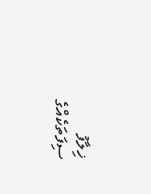ޚިލާފު ސިފަތަކެއްގެ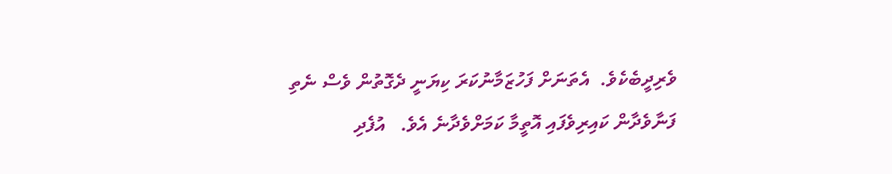ވެރިދީބެކެވެ.  އެތަނަށް ފަހުޒަމާނުކަރަ ކިޔަނީ ދެގޮތުން ވެސް ނެތި ފަނާވެދާން ކައިރިވެފައި އޮތީމާ ކަމަށްވެދާނެ އެވެ.   އުފެދި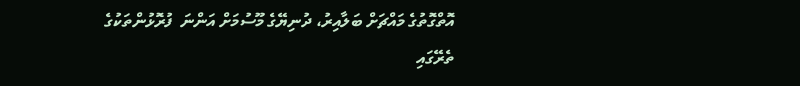އޮތްގޮތުގެ މައްޗަށް ބަލާއިރު، ދުނިޔޭގެ މޫސުމަށް އަންނަ  ފުރޮޅުންތަކުގެ ތެރޭގައި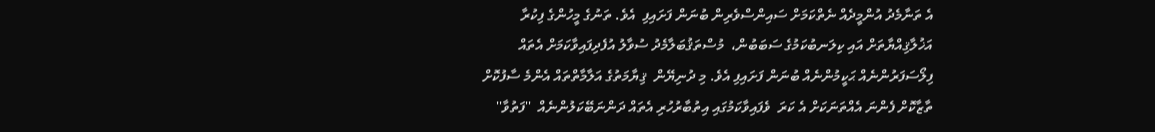އެ ތަނާމެދު އުންމީދެއް ނެތްކަމަށް ސައިންސްވެރިން ބުނަން ފަށައިފި  އެވެ. ތަނުގެ މީހުންގެ ފިކުރާ  އަޚުލާޤިއްޔާތަށް އައި ކިލަނބުކަމުގެ ސަބަބުން،  މުސްތަޤުބަލާމެދު ސުވާލު އުފެދިފައިވާކަމަށް އެތައް ފިލޯސަފަރުންނެއް ޙަކީމުންނެއް ބުނަން ފަށައިފި އެވެ. މި ދުނިޔޭން  ޤިޔާމަތުގެ އަލާމާތްތައް އެންމެ ސާފުކޮށް ތާޒާކޮށް ފެންނަ އެއްތަނަކަށް އެ ކަރަ  ވެފައިވާކަމުގައި އިތުބާރުހުރި އެތައް ދަންނަބޭކަލުންނެއް  ''ފަތުވާ''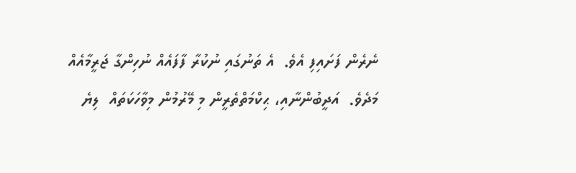ނެރެން ފަށައިފި އެވެ.  އެ ތަނުގައި ނުކުރާ ފާފައެއް ނުހިންގާ ޖަރީމާއެއް  މަދެވެ.  އަދީބުންނާއި، ޙިކްމަތްތެރީން މި މޭރުމުން މިވާހަކަތައް  ލިޔެ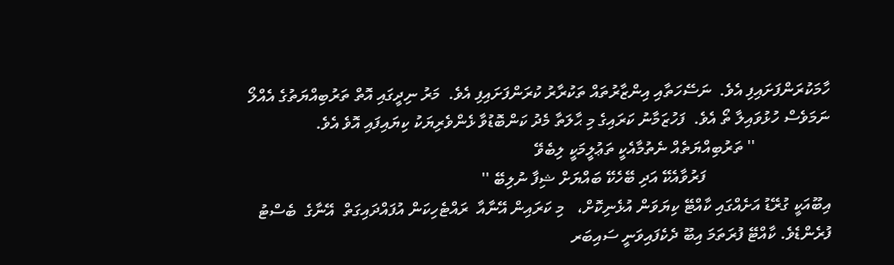ހާމަކުރަންފަށައިފި އެވެ.  ނަސޭހަތާއި އިންޒާރުތައް ތަކުރާރު ކުރަންފަށައިފި އެވެ.  މަރު ނިދީގައި އޮތް ތަރުބިއްޔަތުގެ އެއްލޯ ނަމަވެސް ހުޅުވައިލާ ތޯ އެވެ.  ފަހުޒަމާނު ކަރައިގެ މި ޙާލަތާ މެދު ކަންބޮޑުވާ ޅެންވެރިޔަކު ކިޔައިފައި އޮވެ އެވެ.
                  '' ތަރުބިއްޔަތެއް ނެތުމާއެކީ ތަޢުލީމަކީ ލިބެވޭ
                              ފަރުވާއެކޭ އަދި ބޭހެކޭ ބައްޔަށް ޝިފާ ނުލިބޭ ''
އިބޫއަކީ ގުރޭޑު އަށެއްގައި ކާއްޓޭ ކިޔަވަން އުޅެނިކޮށް،   މި ކަރައިން އޭނާއާ  ރައްޓެހިކަން އުފައްދައިގަތް  އޭނާގެ  ބެސްޓު ފުރެންޑެވެ. ކާއްޓޭ ފުރަތަމަ އިބޫ ދެކެފައިވަނީ ސައިބަރ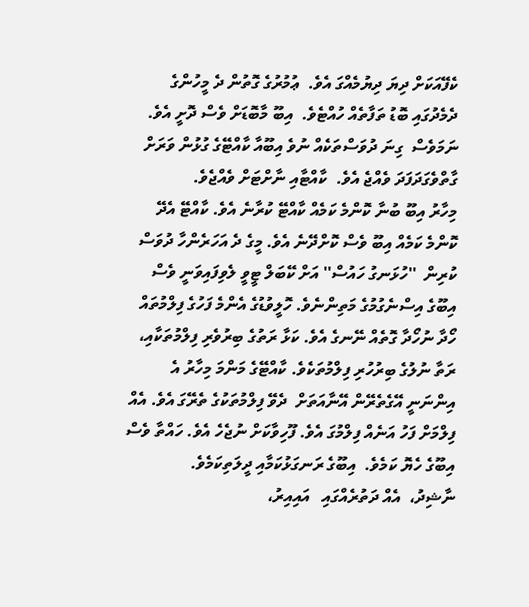ކެފޭއަކަށް ދިޔަ ދިޔުމެއްގަ އެވެ.  ޢުމުރުގެ ގޮތުން ދެ މީހުންގެ ދެމެދުގައި ބޮޑު ތަފާތެއް ހުއްޓެވެ.  އިބޫ މާބޮޑަށް ވެސް ދޮށީ އެވެ.  ނަމަވެސް  ގިނަ ދުވަސްތަކެއް ނުވެ އިބޫއާ ކާއްޓޭގެ ގުޅުން ވަރަށް ގާތްވެގަދަފަދަ ވެއްޖެ އެވެ.  ކާއްޓާއި ނާށްޓަށް ވެއްޖެވެ.
މިހާރު އިބޫ ބުނާ ކޮންމެ ކަމެއް ކާއްޓޭ ކުރާނެ އެވެ. ކާއްޓޭ އެދޭ ކޮންމެ ކަމެއް އިބޫ ވެސް ކޮށްދޭނެ އެވެ. މީގެ ދެ އަހަރެންހާ ދުވަސް ކުރިން  ''ހުޅަނގު ހައުސް'' އަށް ކޭބަލް ޓީވީ ލެވިފައިވަނީ ވެސް އިބޫގެ އިސްނެގުމުގެ މަތިންނެވެ. ހޮލީވުޑުގެ އެންމެ ފަހުގެ ފިލްމުތައް ހޯދާ ނުހޯދާ ގޮތެއް ނޭނގެ އެވެ. ކަޅާ ރަތުގެ ބިރުވެރި ފިލްމުތަކާއި، ރަތާ ނުލުގެ ބިރުހުރި ފިލްމުތަކެވެ. ކާއްޓޭގެ މަންމަ މިހާރު އެ އިންނަނީ އޭގެތެރޭން އޭނާއަތަށް  ދެވޭ ފިލްމުތަކުގެ ތެރޭގަ އެވެ. އެއް ފިލްމަށް ފަހު އަނެއް ފިލްމުގަ އެވެ. ފޫހިވާކަށް ނުޖެހެ އެވެ. ހައްތާ ވެސް އިބޫގެ ހެޔޮ ކަމެވެ.  އިބޫގެ ރަނގަޅުކަމާއި ދީލަތިކަމެވެ.
ނާޝިދު،  އެއް ދަތުރެއްގައި   އައިއިރު،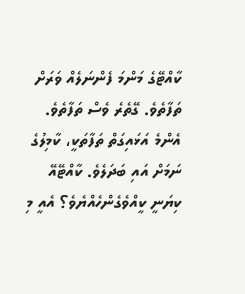ކާއްޓޭގެ މަންމަ ފެންނަލެއް ވަރަށް ތަފާތެވެ. ގޭތެރެ ވެސް ތަފާތެވެ. އެންމެ އަޅައިގަތް ތަފާތަކީ، ކާމިލުގެ ނަމަށް އައި ބަދަލެވެ. ކާއްޓޭއޭ ކިޔަނީ ކީއްވެގެންހެއްޔެވެ؟ އެއީ މި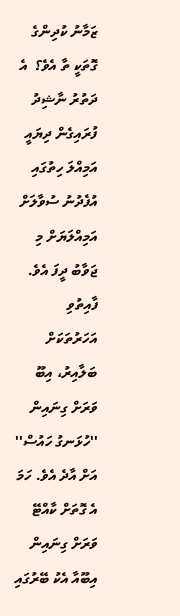ޒަމާނު ކުދިންގެ ގޮތަކީ ތާ އެވެ؟  އެ ދަތުރު ނާޝިދު  ފުރައިގެން ދިޔައީ އަމިއްލަ ހިތުގައި އުފެދުނު ސުވާލަށް އަމިއްލަޔަށް މި ޖަވާބު ދީފަ އެވެ.
ފާއިތުވި އަހަރުތަކަށް ބަލާއިރު، އިބޫ ވަރަށް ގިނައިން ''ހުޅަނގު ހައުސް'' އަށް އާދެ އެވެ. ހަމަ އެ ގޮތަށް ކާއްޓޭ ވަރަށް ގިނައިން އިބޫއާ އެކު ބޭރުގައި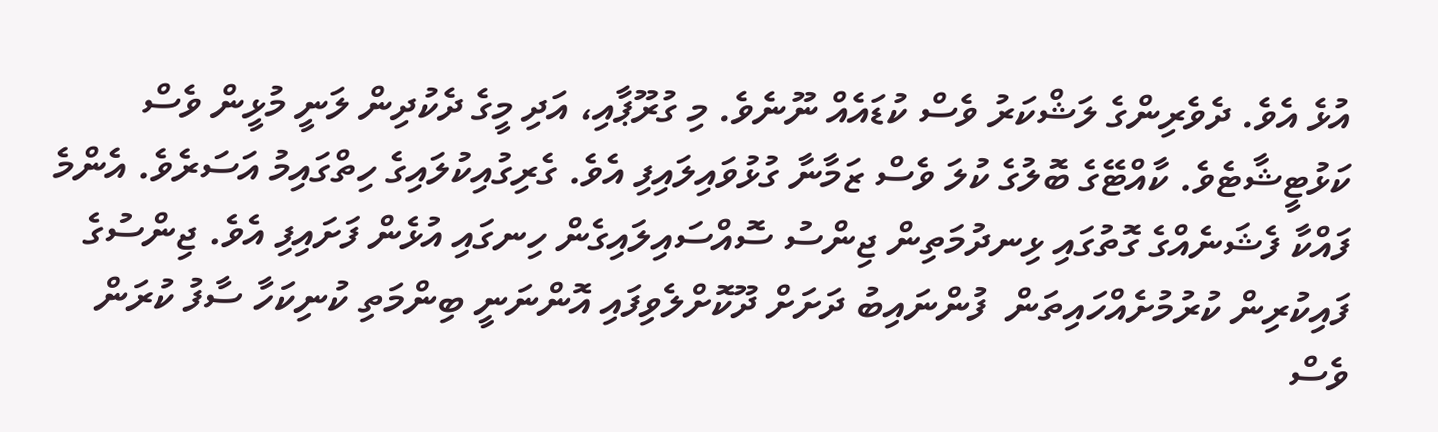އުޅެ އެވެ. ދެވެރިންގެ ލަޝްކަރު ވެސް ކުޑައެއް ނޫނެވެ. މި ގުރޫޕާއި، އަދި މީގެ ދެކުދިން ލަނީ މުޅީން ވެސް ކަޅުޓީޝާޓެވެ. ކާއްޓޭގެ ބޮލުގެ ކުލަ ވެސް ޒަމާނާ ގުޅުވައިލައިފި އެވެ. ގެރިގުއިކުލައިގެ ހިތްގައިމު އަސަރެވެ. އެންމެ ފައްކާ ފެޝަނެއްގެ ގޮތުގައި ޅިނދުމަތިން ޖިންސު ސޮއްސައިލައިގެން ހިނގައި އުޅެން ފަށައިފި އެވެ. ޖިންސުގެ ފައިކުރިން ކުރުމުށެއްހައިތަން  ފުންނައިބު ދަށަށް ދޫކޮށްލެވިފައި އޮންނަނީ ބިންމަތި ކުނިކަހާ ސާފު ކުރަން ވެސް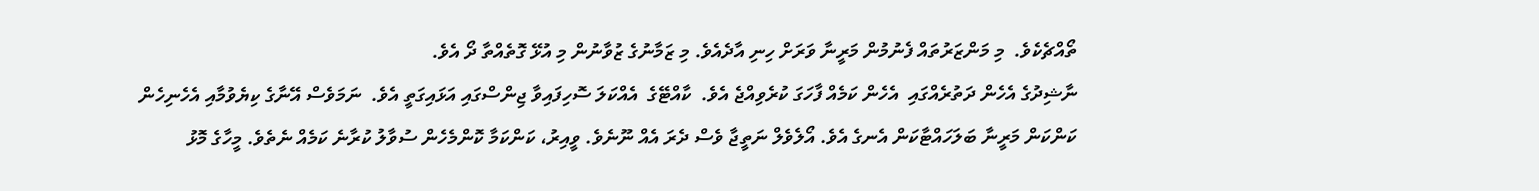ތޯއްޗެކެވެ.  މި މަންޒަރުތައް ފެނުމުން މަރީނާ ވަރަށް ހިނި އާދެއެވެ. މި ޒަމާނުގެ ޒުވާނުން މި އުޅޭ ގޮތެއްތާ ދޯ އެވެ.
ނާޝިދުގެ އެހެން ދަތުރެއްގައި  އެހެން ކަމެއް ފާހަގަ ކުރެވިއްޖެ އެވެ.  ކާއްޓޭގެ  އެއްކަލަ ސޮހިފައިވާ ޖިންސްގައި އަޅައިގަތީ އެވެ.  ނަމަވެސް އޭނާގެ ކިޔެވުމާއި އެހެނިހެން ކަންކަން މަރީނާ ބަލަހައްޓާކަން އެނގެ އެވެ. އޯލެވެލް ނަތީޖާ ވެސް ދެރަ އެއް ނޫނެވެ. ވީއިރު، ކަންކަމާ ކޮންމެހެން ސުވާލު ކުރާނެ ކަމެއް ނެތެވެ. މީހާގެ މޮޅު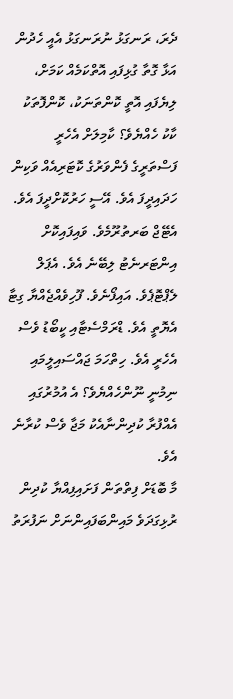ދެރަ، ރަނގަޅު ނުރަނގަޅު އެއީ ހެދުން އަޅާ ގޮތާ ގުޅިފައި އޮތްކަމެއް ކަމަށް، ލިޔެފައި އޮތީ ކޮންތަނަކު، ކޮންފޮތަކު ކާކު ހެއްޔެވެ؟ ކާމިލަށް އެހެރީ  ފަސްތަރީގެ ފެންވަރުގެ ކޮޓަރިއެއް ވަކިން  ހަދައިދީފަ އެވެ. އޭސީ ހަރުކޮށްދީފަ އެވެ. އެޓޭޖް ބަރތުރޫމެވެ. ވައިފައިކޮށް އިންޓަރނެޓު ލިބޭނެ އެވެ. އެޕަލް ލެޕްޓޮޕެވެ. އައިފޯނެވެ. ފޫހިވެއްޖެއްޔާ ގިޓާ އެޔޮތީ އެވެ. ޑްރަމްސެޓާއި ކީބޯޑު ވެސް އެހެރީ އެވެ. ހިތްހަމަ ޖައްސައިލީމައި ނިމުނީ ނޫންހެއްޔެވެ؟ އެ އުމުރުގައި  އެއްފުރާ ކުދިންނާއެކު މަޖާ ވެސް ކުރާނެ އެވެ.
މާ ބޮޑަށް ފިތްތަން ފަށައިފިއްޔާ ކުދިން ރުޅިގަދަވެ މައިންބަފައިންނަށް ނަފުރަތު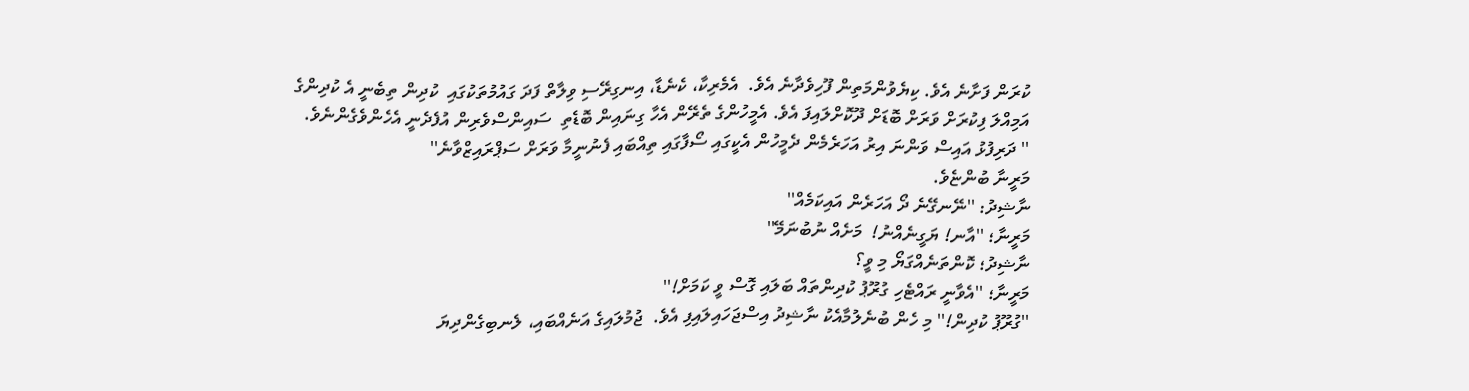ކުރަން ފަށާނެ އެވެ. ކިޔެވުންމަތިން ފޫހިވެދާނެ އެވެ.  އެމެރިކާ، ކެނެޑާ، އިނގިރޭސި ވިލާތް ފަދަ ގައުމުތަކުގައި  ކުދިން ތިބެނީ އެ ކުދިންގެ އަމިއްލަ ފިކުރަށް ވަރަށް ބޮޑަށް ދޫކޮށްލައިފަ އެވެ. އެމީހުންގެ ތެރޭން އެހާ ގިނައިން ބޮޑެތި  ސައިންސްވެރިން އުފެދެނީ އެހެންވެގެންނެވެ.
'' ދަރިފުޅު އައިސް ވަންނަ އިރު އަހަރެމެން ދެމީހުން އެކީގައި ސޯފާގައި ތިއްބައި ފެނުނީމާ ވަރަށް ސަޕްރައިޒްވާނެ''
މަރީނާ ބުންޏެވެ.
ނާޝިދު: ''ނޭނގޭނެ ދޯ އަހަރެން އައިކަމެއް''
މަރީނާ؛ ''އާނ! ޔަގީނެއްނު!  މަށެއް ނުބުނަމޭ''
ނާޝިދު؛ ކޮންތަނެއްގަޔޯ މި ވީ؟
މަރީނާ؛ ''އެވާނީ ރައްޓެހި ގުރޫޕު ކުދިންތައް ބަލައި ގޮސް ވީ ކަމަށް!''
''ގުރޫޕު ކުދިން!'' މި ހެން ބުނެލުމާއެކު ނާޝިދު އިސްޖަހައިލައިފި އެވެ.  ޖުމުލައިގެ އަނެއްބައި، ލެނބިގެންދިޔަ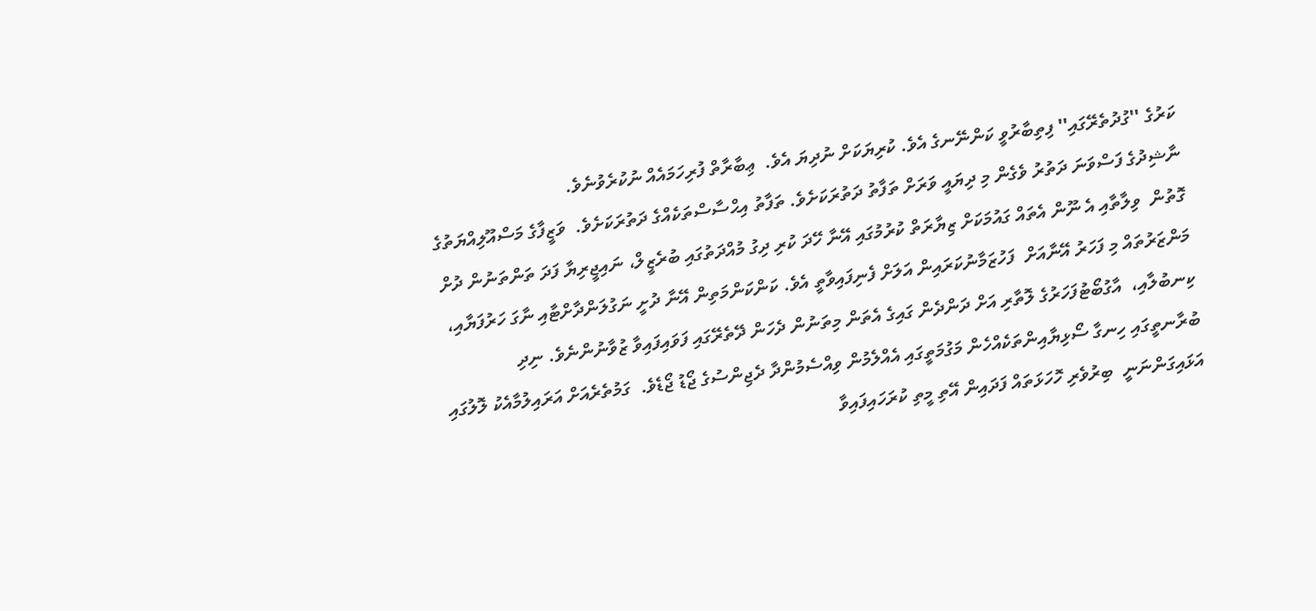ކަރުގެ ''ގުދުތެރޭގައި'' ފިތިބާރުވީ ކަންނޭނގެ އެވެ. ކުރިޔަކަށް ނުދިޔަ އެވެ.  ޢިބާރާތް ފުރިހަމައެއް ނުކުރެވުނެވެ.
ނާޝިދުގެ ފަސްވަނަ ދަތުރު ވެގެން މި ދިޔައީ ވަރަށް ތަފާތު ދަތުރަކަށެވެ. ތަފާތު އިޙްސާސްތަކެއްގެ ދަތުރަކަށެވެ.  ވަޒީފާގެ މަސްއޫލިއްޔަތުގެ ގޮތުން  ވިލާތާއި އެ ނޫން އެތައް ގައުމަކަށް ޒިޔާރަތް ކުރުމުގައި އޭނާ ހޭދަ ކުރި ދިގު މުއްދަތުގައި ބުރެޒީލް، ނައިޖީރިޔާ ފަދަ ތަންތަނުން ދުށް މަންޒަރުތައް މި ފަހަރު އޭނާއަށް  ފަހުޒަމާނުކަރައިން އަލަށް ފެނިފައިވާތީ އެވެ. ކަންކަންމަތިން އޭނާ ދުށީ ނަގުލަންދާށްޓާއި ނާގަ ހަރުފަޔާއި، ކިނބުލާއި،  އާގުބޯޓުފަހަރުގެ ލޮތާރި އަށް ދަންދެން ގައިގެ އެތަން މިތަނުން ދެހަން ދޭތެރޭގައި ފަވައިފައިވާ ޒުވާނުންނެވެ. ނިދި ބުރާނތީގައި ހިނގާ ސޯޅިޔާއިންތަކެއްހެން މަގުމަތީގައި އެއްލެމުން ވިއްސެމުންދާ ދެޖިންސުގެ ޖޯޑު ޖޯޑެވެ.  ގަމުތެރެއަށް އަރައިލުމާއެކު ލޮލުގައި އަޅައިގަންނަނީ  ބިރުވެރި ހޮހަޅަތައް ފަދައިން އޭތި މީތި ކުރަހައިފައިވާ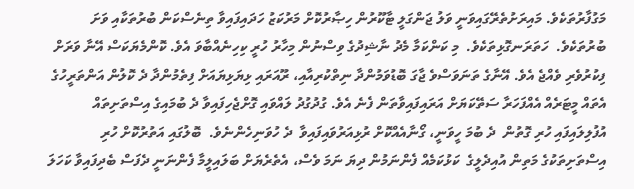މަގުފާރުތަކެވެ. މައިރަށުތެރޭގައިވަނީ ވަލު ޖަންގަލީ ޓާކޫރުން ހިޞާރުކޮށް މަރުކަޒު ހަދައިފައިވާ ތިނެސްކަން ބުރުތަކާއި ވަށަ ބުރުތަކެވެ.  ހަތަރަނގޮޅިތަކެވެ.  މި ކަންކަމާ މެދު ނާޝިދުގެ ވިސްނުން މިހާރު ހުރީ ކިހިނެއްބާވަ އެވެ. ކޮންމެޔަކަސް އޭނާ ވަރަށް ފިކުރުވެރި ވެއްޖެ އެވެ. އޭނާގެ ތަނަވަސްވެ ޖާގަ ބޮޑުވަމުންދާ ނިތްކުރިއާއި، ރޫއަރައި ޅިޔަޅިޔައަށް ފިތެމުންދާ ދެ ކޮލުން އަންތަރީހުގެ އެތައް މީޓަރެއް އެއްފަހަރާ ސަތޭކަޔަށް އަރައިފައިވާތަން ފެނެ އެވެ. ގުދުގުދު ލައްވައި ގޮށްޖެހިފައިވާ ދެ ބުމައިގެ އިސްތަށިތައް އުފުލިލައިފައި ހުރި ގޮތުން  ދެ ބުމަ ހީވަނީ، ގޯނާއެއްކޮށް ރުޅިއަރުވައިފައިވާ  ދެ ހުވަނިހެންނެވެ.  ބޮލުގައި އަތުރުކޮށް ހުރި އިސްތަށިތަކުގެ މަތިން އުއިދެލީގެ  ކަޅުކަމެއް ފެންނަމުން ދިޔަ ނަމަ ވެސް، އެތެރެޔަށް ބަލައިލީމާ ފެންނަނީ ދެފަސް ބެދިފައިވާ ކަހަލަ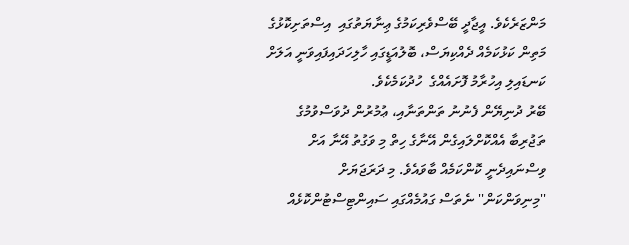މަންޒަރެކެވެ. އީޖާދީ ބޭސްވެރިކަމުގެ ޢިނާޔަތުގައި  އިސްތަށިކޮޅުގެ  މަތިން ކަޅުކަމެއް ދެއްކިޔަސް، ބޮލުއަޑީގައި ހާލިހަދައިފައިވަނީ އަލަށް ކަނޑައިލި އިހުރާމު ފޮށައެއްގެ  ހުދުކަމެކެވެ.
ބޭރު ދުނިޔޭން ފެނުނު ތަންތަނާއި، ޢުމުރުން ދުވަސްވުމުގެ ތަޖުރިބާ އެއްކޮށްލައިގެން އޭނާގެ ހިތް މި ވަގުތު އޭނާ އަށް ވިސްނައިދެނީ ކޮންކަމެއް ބާވައެވެ. މި ދަރަޖަޔަށް  ''މިނިވަންކަން'' ނެތަސް ގައުމެއްގައި ސައިންޓިސްޓުންކޮޅެއް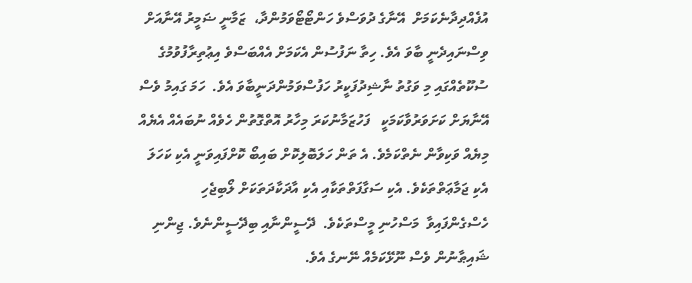އުފެއްދިދާނެކަމަށް  އޭނާގެ ދުވަސްވެ ހަންޓޯޓޯވަމުންދާ،  ޒަމާނީ ޟަމީރު އޭނާއަށް ވިސްނައިދެނީ ބާވަ އެވެ. ހިތާ ނަފުސުން އެކަމަށް އެއްބަސްވެ އިޢުތިރާފުވުމުގެ ސުކޫތެއްގައި މި ވަގުތު ނާޝިދުފަކީރު ހަފުސްވަމުންދަނީބާވަ އެވެ.  ހަމަ ގައިމު ވެސް އޭނާޔަށް ކަށަވަރުވާކަމަކީ   ފަހުޒަމާނުކަރަ މިހާރު އޮތްގޮތުން ހެވެއް ނުބައެއް އެޔެއް މިޔެއް ވަކިވާން ނެތްކަމެވެ. އެ ތަން ހަލަބޮލިކޮށް ބައިބޯ ކޮށްފައިވަނީ އެކި ކަހަލަ އެކި ޖަމާޢަތްތަކެވެ. އެކި ސަގާފަތްތަކާއި އެކި އާދަކާދަތަކަށް ލޯބިޖެހި ހެސްގެންފައިވާ  މަސްހުނި މީސްތަކެވެ.  ދޭސީންނާއި ބިދޭސީންނެވެ. ޖިންނި ޝައިޠާނުން ވެސް ނޫޅޭކަމެއް ނޭނގެ އެވެ.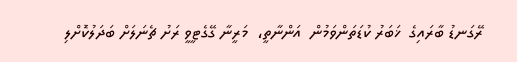ރޭގަނޑު ބާރައިގެ  ޚަބަރު ކުޑަތަންވަމުން  އަންނާތީ،  މަރީނާ ގޭގެޓީވީ ރަށު ޗެނަލަށް ބަދަލުކޮށްލި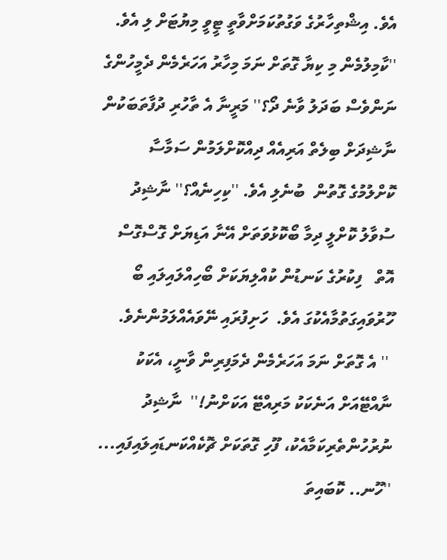އެވެ. އިޝްތިހާރުގެ ވަގުތުކަމަށްވާތީ ޓީވީ މިޔުޓަށް ލި އެވެ.  ''ކާމިލުމެން މި ކިޔާ ގޮތަށް ނަމަ މިހާރު އަހަރެމެން ދެމީހުންގެ ނަންވެސް ބަދަލު ވާނެ ދޯ؟'' މަރީނާ އެ ތާހުރި ދުފާތަބަކުން ނާޝިދަށް ބިލެތް އަރިއެއް ދިއްކޮށްލަމުން ސަމާސާ ކޮށްލުމުގެ ގޮތުން  ބުނެލި އެވެ. ''ކިހިނެއް؟'' ނާޝިދު ސުވާލު ކޮށްލީ ދިމާ ބޯކޮޅުވަތަށް އޭނާ އަޑިޔަށް ގޮސްގޮސް އޮތް   ފިކުރުގެ ކަނޑުން ކުއްލިޔަކަށް ބޯހިއްލައިލައި ބޯ ހޫރުވައިގަތުމާއެކުގަ އެވެ.  ހަށިފުރައި ނޭވައެއްލަމުންނެވެ.
 '' އެ ގޮތަށް ނަމަ އަހަރެމެން ދެމަފިރިން ވާނީ، އެކަކު ނާއްޓޭއަށް އަނެކަކު މަރިއްޓޭ އަކަށްނު!''  ނާޝިދު ނުރުހުންތެރިކަމާއެކު، ފޫހި ގޮތަކަށް ޗޮކެއްކަނޑައިލައިފައި... ''ހޫނ.. ކޮބައިތަ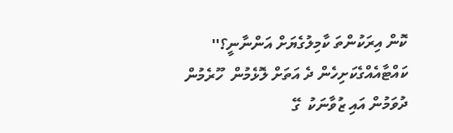ކޮން އިރަކުންތަ ކާމިލުގެޔަށް އަންނާނީ؟''
ކައްޓާއެއްގެކަށިހެން ދެ އަތަށް ލޮޅެމުން  ހޫރެމުން ދުވަމުން އައި ޒުވާނަކު  ގޭ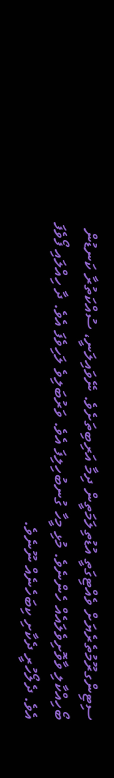ސިޓިންގރޫމުތެރެޔަށް ވެއްޓިގަތީ އުޑުތިލަމަތީން ދިމާ އަރިބިތަށެވެ. ނޭވައިލަނީ، ސުއްކަތުރާ ކަނޑުން ބޯހިއްކާލި ވާވޮށިވެލައެއް ހެންނެވެ. މުޅި މީހާ ގުނބުހިލިފަ އެވެ. ވަރުބަލިވެ ލަހިވެފަ އެވެ. ދާ ހިއްލައި ފޯވެފަ އެވެ. ދެލޯހުރީ ދެކާށި ކިބަހެނެއް ނޫނެވެ.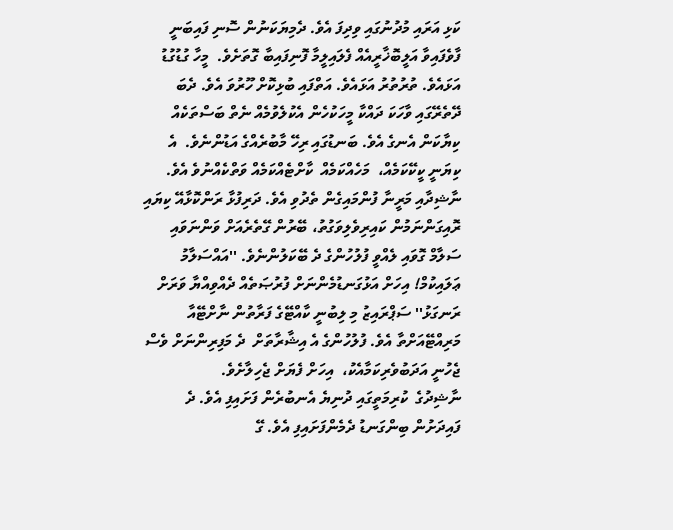ކަޅި އަރައި މުދުނުގައި ވިދިފަ އެވެ. ދެމިޔަކަނުން ސޮނި ފައިބަނީ ފާވެފައިވާ އަލީބޮޚާރީއެއް ފެލައިލީމާ ފޮނިފައިބާ ގޮތަށެވެ.  މީހާ ގުޑުގުޑު އަޅައެވެ. ތުރުތުރު އަޅައެވެ. އަތްފައި ބުޅިކޮށް ހޫރުވަ އެވެ. ދެބަ ދޭތެރޭގައި ވާހަކަ ދައްކާ މީހަކުހެން އެކުލެވުމެއް ނެތް ބަސްތަކެއް ކިޔާކަން އެނގެ އެވެ. ބަނޑުގައި ރިހޭ މާބުރެއްގެ އަޑުންނެވެ.  އެ ކިޔަނީ ކީކޭކަމެއް،  މަހެއްކަމެއް  ކާށްޓެއްކަމެއް ވަތްކެއްނުވެ އެވެ.
ނާޝިދާއި މަރީނާ ފުންމައިގެން ތެދުވި އެވެ. ދަރިފުޅާ ރަންކޮޅާއޭ ކިޔައި ރޮއިގަންނަމުން ކައިރިވެލިވަގުތު، ބޭރުން ގޭތެރެއަށް ވަންނަވައި  ސަލާމް ގޮވައި ލެއްވީ ފުލުހުންގެ ދެ ބޭކަލުންނެވެ. ''އައްސަލާމު ޢަލައިކުމް! އިހަށް އަޅުގަނޑުމެންނަށް ފުރުޞަތެއް ދެއްވިއްޔާ ވަރަށް ރަނގަޅު'' ސަޕްރައިޒު މި ލިބުނީ ކާއްޓޭގެ ފަރާތުން ނާށްޓޭއާ މަރިއްޓޭއަށްތާ އެވެ. ފުލުހުންގެ އެ އިޝާރާތަށް  ދެ މަފިރިންނަށް ވެސް ޖެހުނީ އަދަބުވެރިކަމާއެކު،  އިހަށް ފެޔަށް ޖެހިލާށެވެ.
ނާޝިދުގެ  ކުރިމަތީގައި ދުނިޔެ އެނބުރެން ފަށައިފި އެވެ. ދެ ފައިދަށުން ބިންގަނޑު ދެމެންފަށައިފި އެވެ. ގޭ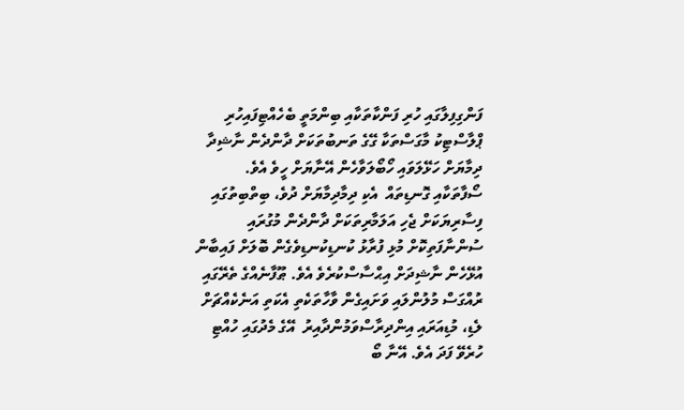ފަންގިފިލާގައި ހުރި ފަންކާތަކާއި ބިންމަތީ ބެހެއްޓިފައިހުރި ޕްލާސްޓިކު މާގަސްތަކާ ގޭގެ ތަނބުތަކަށް ދާންދެން ނާޝިދާ  ދިމާޔަށް ހަޅޭލަވައި ހޯބޯލަވާހެން އޭނާޔަށް ހީވެ އެވެ.  ސޯފާތަކާއި ގޮނޑިތައް  އެކި ދިމާދިމާޔަށް ދުވެ، ބިތްބިތުގައި ފިސާރިޔަކަށް ޖެހި އަލަމާރިތަކަށް ދާންދެން މުގުރައި ސުންނާފަތިކޮށް މުޅި ފުރާޅު ކުނޑިކުނޑިވެގެން ބޮލަށް ފައިބާން އުޅޭހެން ނާޝިދަށް އިޙްސާސްކުރެވެ އެވެ. ޠޫފާނެއްގެ ތެރޭގައި ރުއްގަސް މުލުންލައި ވަށައިގެން ވާހާތަކެތި އެކަތި އަނެކެއްޗަށް ލެޑި، މުޑިއަރައި އިންދިރާސްވަމުންދާއިރު  އޭގެ މެދުގައި ހުއްޓި ހުރެވޭ ފަދަ އެވެ. އޭނާ ބޯ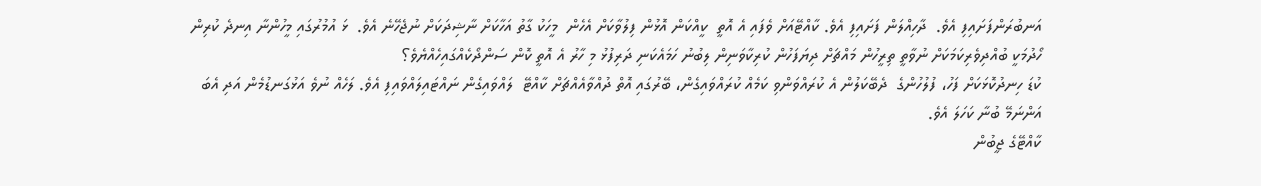އަނބުރަންފަށައިފި އެވެ.  ދާހިއްލަން ފަށައިފި އެވެ. ކާއްޓޭއަށް ވެފައި އެ އޮތީ  ކީއްކަން އޮޅުން ފިލުވާކަށް އެހެން  މީހަކު ގާތު އަހާކަށް ނާޝިދަކަށް ނުޖެހޭނެ އެވެ.  ޅަ އުމުރުގައި މީހުންނާ އިނދެ ކުރިން ހޯދުމަކީ ބުއްދިވެރިކަމަކަށް ނުވާތީ ތިރީހުން މައްޗަށް ދިޔަފަހުން ކުރިކާވަނިން ލިބުނު ހަމައެކަނި ދަރިފުޅު މި ހާރު އެ އޮތީ ކޮން ސަންދޯކެއްގައިހެއްޔެވެ؟
ކުޑަ ހިނދުކޮޅަކަށް ފަހު، ފުލުހުންގެ  ދެބޭކަލުން އެ ކުރައްވަންވި ކަމެއް ކުރައްވައިގެން، ބޭރުގައި އޮތް ދުއްވާއެއްޗަށް ކާއްޓޭ  ލައްވައިގެން ނައްޓައިލައްވައިފި އެވެ. ލަހެއް ނުވެ އަޅުގަނޑުމެން އަދި އެބަ އަންނަމޭ ބުނާ ކަހަލަ އެވެ.
ކާއްޓޭގެ ޖީބުން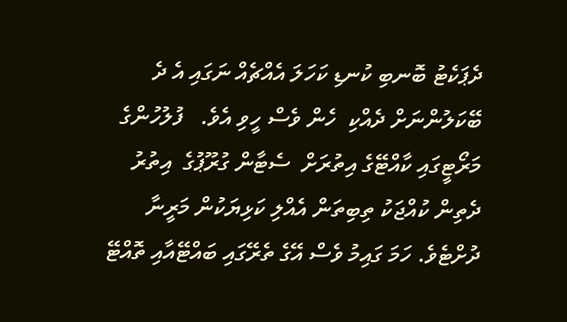ދެޕަކެޓު ބޮނބި ކުނޑި ކަހަލަ އެއްޗެއް ނަގައި އެ ދެ ބޭކަލުންނަށް ދެއްކި  ހެން ވެސް ހީވި އެވެ.   ފުލުހުންގެ މަރޯޓީގައި ކާއްޓޭގެ އިތުރަށް  ސެޓާން ގުރޫޕުގެ  އިތުރު ދެތިން ކުއްޖަކު ތިބިތަން އެއްލި ކަޅިޔަކުން މަރީނާ ދުށްޓެވެ. ހަމަ ގައިމު ވެސް އޭގެ ތެރޭގައި ބައްޓޭއާއި ތޮއްޓޭ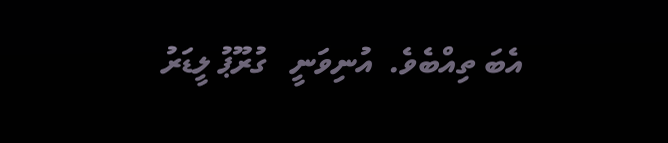އެބަ ތިއްބެވެ.  އުނިވަނީ   ގުރޫޕު ލީޑަރު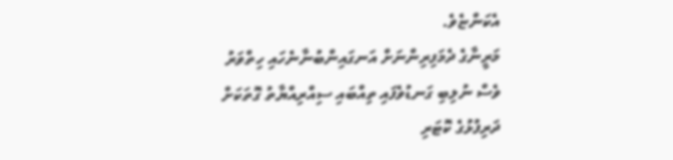އެކަންޏެވެ.
މަރީނާގެ ދެމަފިރިންނަށް އަނގައިންބުނާނެހައި ހިތްވަރު ވެސް ނުލިބި ގަނޑުވެފައި ތިއްބައި ސިއްރިއްޔާތު ގޮތަކަށް ދަރިފުޅުގެ ކޮޓަރި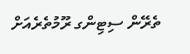ތެރޭން ސިޓިންގ ރޫމުތެރެއަށް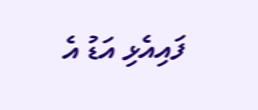ފައިއެޅި އަޑު އެ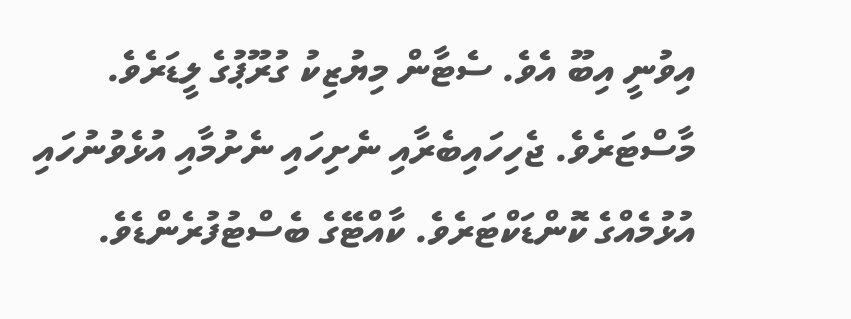އިވުނީ އިބޫ އެވެ. ސެޓާން މިޔުޒިކު ގުރޫޕުގެ ލީޑަރެވެ. މާސްޓަރެވެ. ޖެހިހައިބެރާއި ނެށިހައި ނެށުމާއި އުޅެވުނުހައި އުޅުމެއްގެ ކޮންޑަކްޓަރެވެ. ކާއްޓޭގެ ބެސްޓުފުރެންޑެވެ.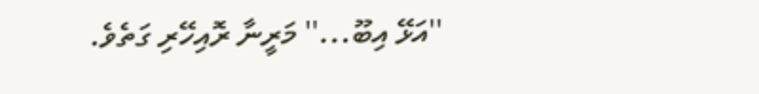''އަޅޭ އިބޫ...'' މަރީނާ ރޮއިހޭރި ގަތެވެ.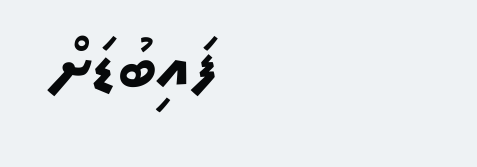ފައިބުޑަށް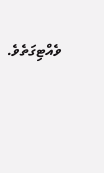ވެއްޓިގަތެވެ.